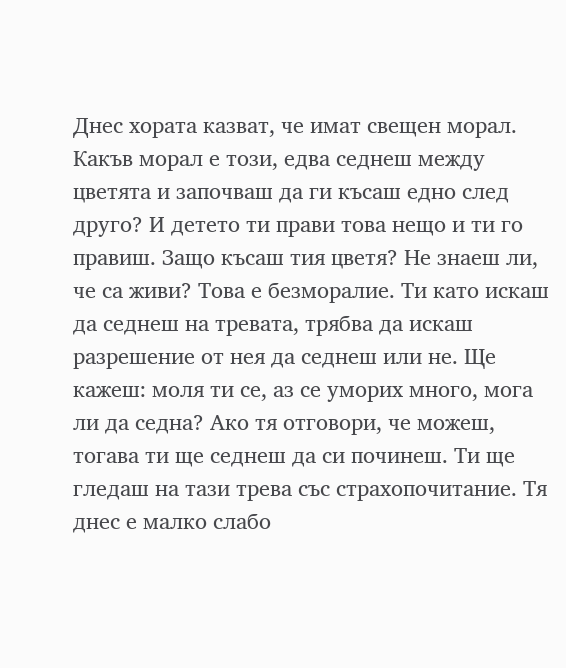Днес хората казват, че имат свещен морал. Какъв морал е този, едва седнеш между цветята и започваш да ги късаш едно след друго? И детето ти прави това нещо и ти го правиш. Защо късаш тия цветя? Не знаеш ли, че са живи? Това е безморалие. Ти като искаш да седнеш на тревата, трябва да искаш разрешение от нея да седнеш или не. Ще кажеш: моля ти се, аз се уморих много, мога ли да седна? Ако тя отговори, че можеш, тогава ти ще седнеш да си починеш. Ти ще гледаш на тази трева със страхопочитание. Тя днес е малко слабо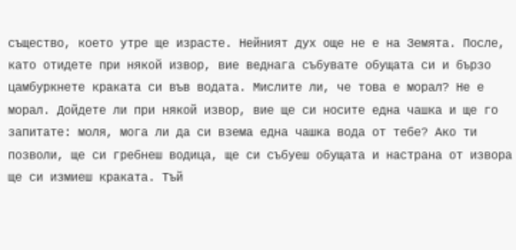същество, което утре ще израсте. Нейният дух още не е на Земята. После, като отидете при някой извор, вие веднага събувате обущата си и бързо цамбуркнете краката си във водата. Мислите ли, че това е морал? Не е морал. Дойдете ли при някой извор, вие ще си носите една чашка и ще го запитате: моля, мога ли да си взема една чашка вода от тебе? Ако ти позволи, ще си гребнеш водица, ще си събуеш обущата и настрана от извора ще си измиеш краката. Тъй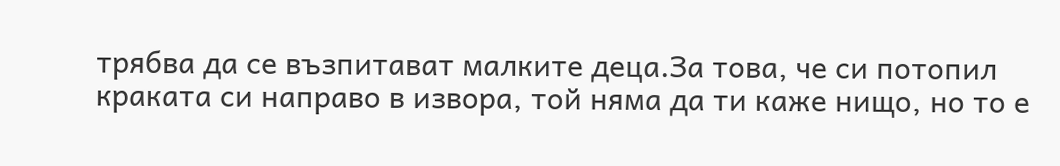трябва да се възпитават малките деца.За това, че си потопил краката си направо в извора, той няма да ти каже нищо, но то е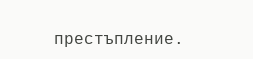престъпление.